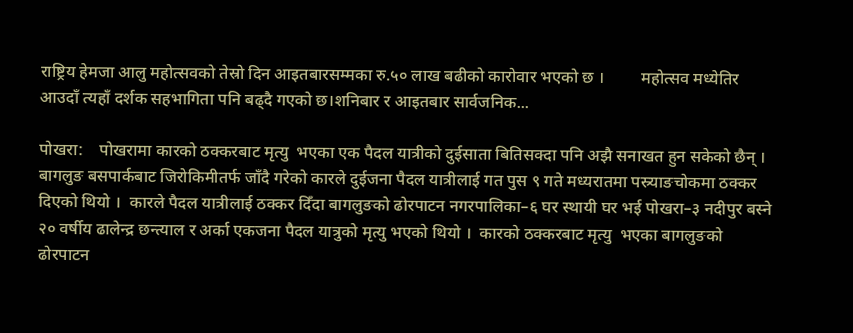राष्ट्रिय हेमजा आलु महोत्सवको तेस्रो दिन आइतबारसम्मका रु.५० लाख बढीको कारोवार भएको छ ।         महोत्सव मध्येतिर आउदाँ त्यहाँ दर्शक सहभागिता पनि बढ्दै गएको छ।शनिबार र आइतबार सार्वजनिक...

पोखरा:    पोखरामा कारको ठक्करबाट मृत्यु  भएका एक पैदल यात्रीको दुईसाता बितिसक्दा पनि अझै सनाखत हुन सकेको छैन् । बागलुङ बसपार्कबाट जिरोकिमीतर्फ जाँदै गरेको कारले दुईजना पैदल यात्रीलाई गत पुस ९ गते मध्यरातमा पस्र्याङचोकमा ठक्कर दिएको थियो ।  कारले पैदल यात्रीलाई ठक्कर दिँदा बागलुङको ढोरपाटन नगरपालिका–६ घर स्थायी घर भई पोखरा–३ नदीपुर बस्ने २० वर्षीय ढालेन्द्र छन्त्याल र अर्का एकजना पैदल यात्रुको मृत्यु भएको थियो ।  कारको ठक्करबाट मृत्यु  भएका बागलुङको ढोरपाटन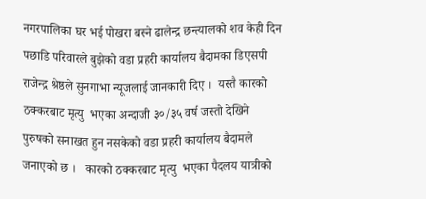नगरपालिका घर भई पोखरा बस्ने ढालेन्द्र छन्त्यालको शव केही दिन पछाडि परिवारले बुझेको वडा प्रहरी कार्यालय बैदामका डिएसपी राजेन्द्र श्रेष्ठले सुनगाभा न्यूजलाई जानकारी दिए ।  यस्तै कारको ठक्करबाट मृत्यु  भएका अन्दाजी ३०/३५ वर्ष जस्तो देखिने पुरुषको सनाखत हुन नसकेको वडा प्रहरी कार्यालय बैदामले जनाएको छ ।   कारको ठक्करबाट मृत्यु  भएका पैदलय यात्रीको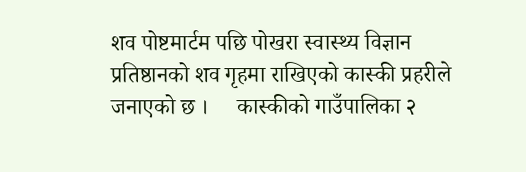शव पोष्टमार्टम पछि पोखरा स्वास्थ्य विज्ञान प्रतिष्ठानको शव गृहमा राखिएको कास्की प्रहरीले जनाएको छ ।     कास्कीको गाउँपालिका २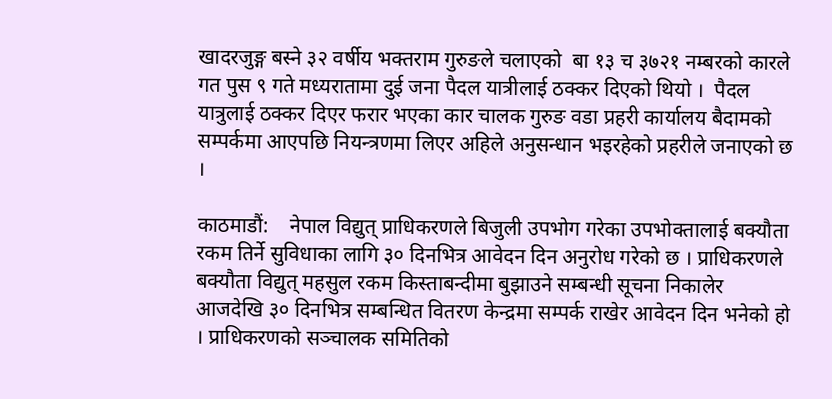खादरजुङ्ग बस्ने ३२ वर्षीय भक्तराम गुरुङले चलाएको  बा १३ च ३७२१ नम्बरको कारले गत पुस ९ गते मध्यरातामा दुई जना पैदल यात्रीलाई ठक्कर दिएको थियो ।  पैदल यात्रुलाई ठक्कर दिएर फरार भएका कार चालक गुरुङ वडा प्रहरी कार्यालय बैदामको सम्पर्कमा आएपछि नियन्त्रणमा लिएर अहिले अनुसन्धान भइरहेको प्रहरीले जनाएको छ ।

काठमाडौं:    नेपाल विद्युत् प्राधिकरणले बिजुली उपभोग गरेका उपभोक्तालाई बक्यौता रकम तिर्ने सुविधाका लागि ३० दिनभित्र आवेदन दिन अनुरोध गरेको छ । प्राधिकरणले बक्यौता विद्युत् महसुल रकम किस्ताबन्दीमा बुझाउने सम्बन्धी सूचना निकालेर आजदेखि ३० दिनभित्र सम्बन्धित वितरण केन्द्रमा सम्पर्क राखेर आवेदन दिन भनेको हो । प्राधिकरणको सञ्चालक समितिको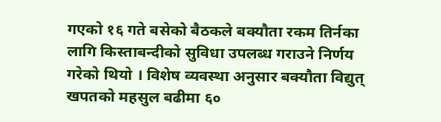गएको १६ गते बसेको बैठकले बक्यौता रकम तिर्नका लागि किस्ताबन्दीको सुविधा उपलब्ध गराउने निर्णय गरेको थियो । विशेष व्यवस्था अनुसार बक्यौता विद्युत् खपतको महसुल बढीमा ६०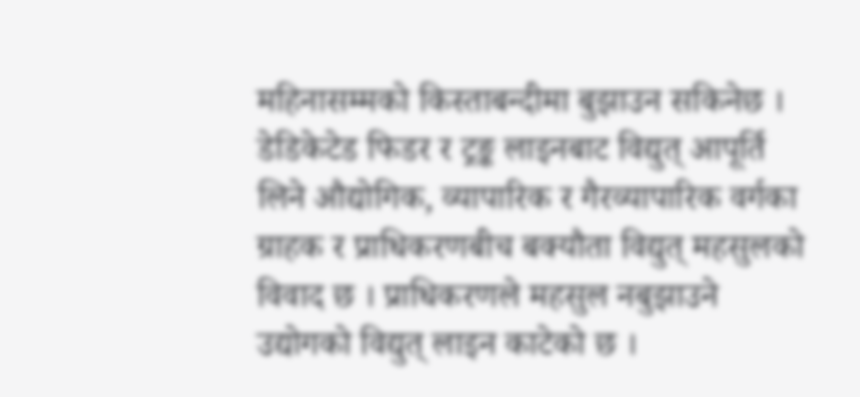महिनासम्मको किस्ताबन्दीमा बुझाउन सकिनेछ । डेडिकेटेड फिडर र ट्रङ्क लाइनबाट विद्युत् आपूर्ति लिने औद्योगिक, व्यापारिक र गैरव्यापारिक वर्गका ग्राहक र प्राधिकरणबीच बक्यौता विद्युत् महसुलको विवाद छ । प्राधिकरणले महसुल नबुझाउने उद्योगको विद्युत् लाइन काटेको छ ।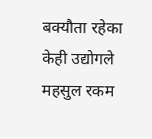बक्यौता रहेका केही उद्योगले महसुल रकम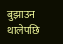बुझाउन थालेपछि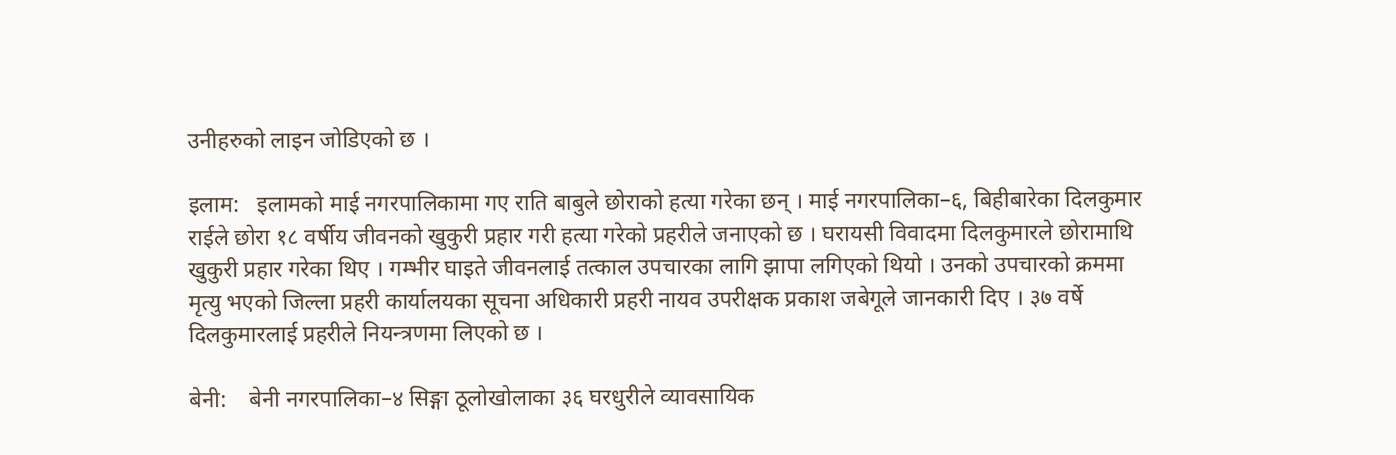उनीहरुको लाइन जोडिएको छ ।

इलाम:   इलामको माई नगरपालिकामा गए राति बाबुले छोराको हत्या गरेका छन् । माई नगरपालिका–६, बिहीबारेका दिलकुमार राईले छोरा १८ वर्षीय जीवनको खुकुरी प्रहार गरी हत्या गरेको प्रहरीले जनाएको छ । घरायसी विवादमा दिलकुमारले छोरामाथि खुकुरी प्रहार गरेका थिए । गम्भीर घाइते जीवनलाई तत्काल उपचारका लागि झापा लगिएको थियो । उनको उपचारको क्रममा मृत्यु भएको जिल्ला प्रहरी कार्यालयका सूचना अधिकारी प्रहरी नायव उपरीक्षक प्रकाश जबेगूले जानकारी दिए । ३७ वर्षे दिलकुमारलाई प्रहरीले नियन्त्रणमा लिएको छ ।

बेनी:    बेनी नगरपालिका–४ सिङ्गा ठूलोखोलाका ३६ घरधुरीले व्यावसायिक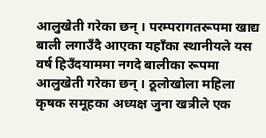आलुखेती गरेका छन् । परम्परागतरूपमा खाद्य बाली लगाउँदै आएका यहाँका स्थानीयले यस वर्ष हिउँदयाममा नगदे बालीका रूपमा आलुखेती गरेका छन् । ठूलोखोला महिला कृषक समूहका अध्यक्ष जुना खत्रीले एक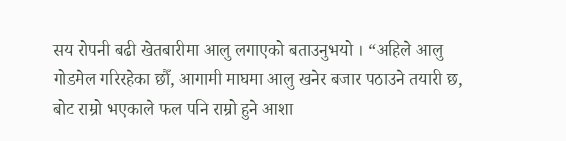सय रोपनी बढी खेतबारीमा आलु लगाएको बताउनुभयो । “अहिले आलु गोडमेल गरिरहेका छौँ, आगामी माघमा आलु खनेर बजार पठाउने तयारी छ, बोट राम्रो भएकाले फल पनि राम्रो हुने आशा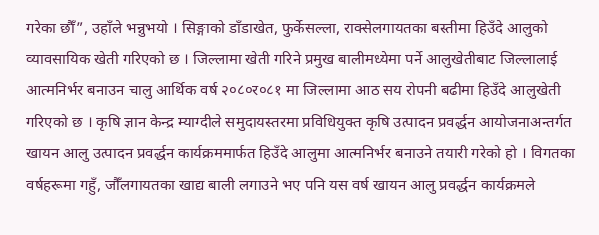गरेका छौँ”, उहाँले भन्नुभयो । सिङ्गाको डाँडाखेत, फुर्केसल्ला, राक्सेलगायतका बस्तीमा हिउँदे आलुको व्यावसायिक खेती गरिएको छ । जिल्लामा खेती गरिने प्रमुख बालीमध्येमा पर्ने आलुखेतीबाट जिल्लालाई आत्मनिर्भर बनाउन चालु आर्थिक वर्ष २०८०र०८१ मा जिल्लामा आठ सय रोपनी बढीमा हिउँदे आलुखेती गरिएको छ । कृषि ज्ञान केन्द्र म्याग्दीले समुदायस्तरमा प्रविधियुक्त कृषि उत्पादन प्रवर्द्धन आयोजनाअन्तर्गत खायन आलु उत्पादन प्रवर्द्धन कार्यक्रममार्फत हिउँदे आलुमा आत्मनिर्भर बनाउने तयारी गरेको हो । विगतका वर्षहरूमा गहुँ, जौँलगायतका खाद्य बाली लगाउने भए पनि यस वर्ष खायन आलु प्रवर्द्धन कार्यक्रमले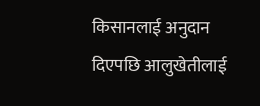किसानलाई अनुदान दिएपछि आलुखेतीलाई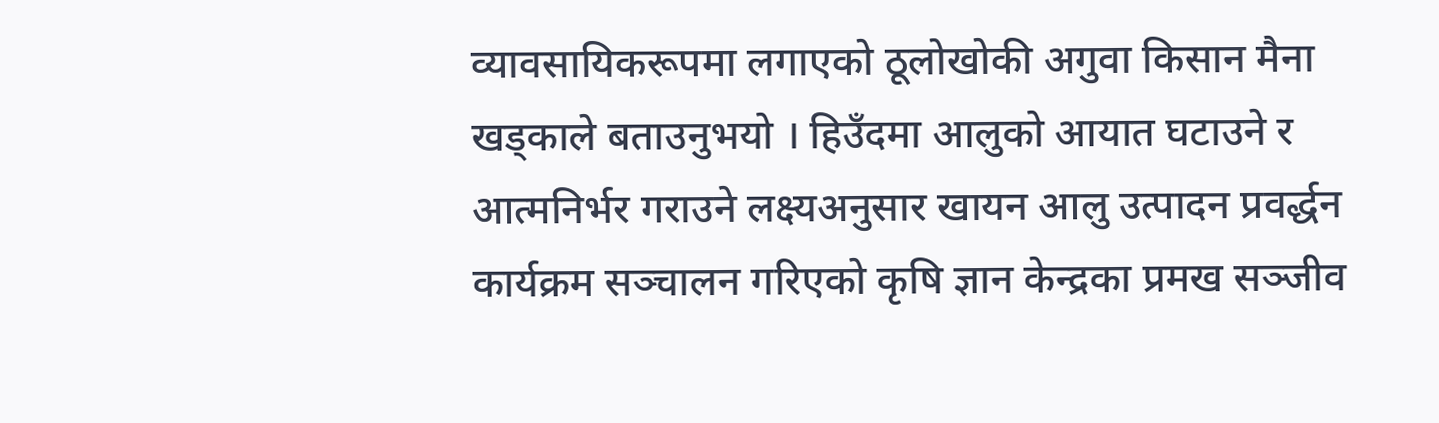व्यावसायिकरूपमा लगाएको ठूलोखोकी अगुवा किसान मैना खड्काले बताउनुभयो । हिउँदमा आलुको आयात घटाउने र आत्मनिर्भर गराउने लक्ष्यअनुसार खायन आलु उत्पादन प्रवर्द्धन कार्यक्रम सञ्चालन गरिएको कृषि ज्ञान केन्द्रका प्रमख सञ्जीव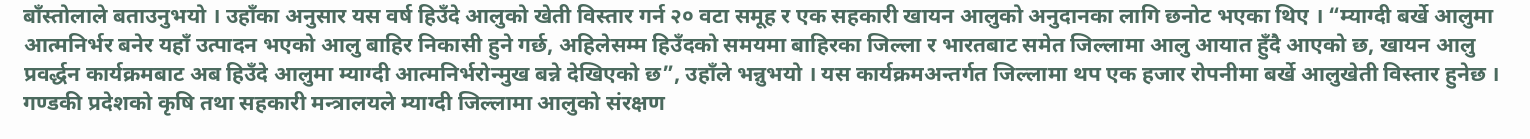बाँस्तोलाले बताउनुभयो । उहाँका अनुसार यस वर्ष हिउँदे आलुको खेती विस्तार गर्न २० वटा समूह र एक सहकारी खायन आलुको अनुदानका लागि छनोट भएका थिए । “म्याग्दी बर्खे आलुमा आत्मनिर्भर बनेर यहाँ उत्पादन भएको आलु बाहिर निकासी हुने गर्छ, अहिलेसम्म हिउँदको समयमा बाहिरका जिल्ला र भारतबाट समेत जिल्लामा आलु आयात हुँदै आएको छ, खायन आलु प्रवर्द्धन कार्यक्रमबाट अब हिउँदे आलुमा म्याग्दी आत्मनिर्भरोन्मुख बन्ने देखिएको छ”, उहाँले भन्नुभयो । यस कार्यक्रमअन्तर्गत जिल्लामा थप एक हजार रोपनीमा बर्खे आलुखेती विस्तार हुनेछ । गण्डकी प्रदेशको कृषि तथा सहकारी मन्त्रालयले म्याग्दी जिल्लामा आलुको संरक्षण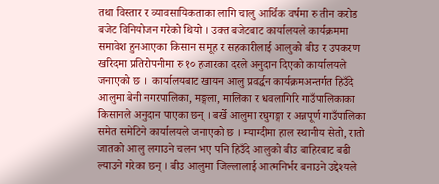तथा विस्तार र व्यावसायिकताका लागि चालु आर्थिक वर्षमा रु तीन करोड बजेट विनियोजन गरेको थियो । उक्त बजेटबाट कार्यालयले कार्यक्रममा समावेश हुनआएका किसान समूह र सहकारीलाई आलुको बीउ र उपकरण खरिदमा प्रतिरोपनीमा रु १० हजारका दरले अनुदान दिएको कार्यालयले जनाएको छ ।  कार्यालयबाट खायन आलु प्रवर्द्धन कार्यक्रमअन्तर्गत हिउँदे आलुमा बेनी नगरपालिका, मङ्गला, मालिका र धवलागिरि गाउँपालिकाका किसानले अनुदान पाएका छन् । बर्खे आलुमा रघुगङ्गा र अन्नपूर्ण गाउँपालिका समेत समेटिने कार्यालयले जनाएको छ । म्याग्दीमा हाल स्थानीय सेतो, रातो जातको आलु लगाउने चलन भए पनि हिउँदे आलुको बीउ बाहिरबाट बढी ल्याउने गरेका छन् । बीउ आलुमा जिल्लालाई आत्मनिर्भर बनाउने उद्देश्यले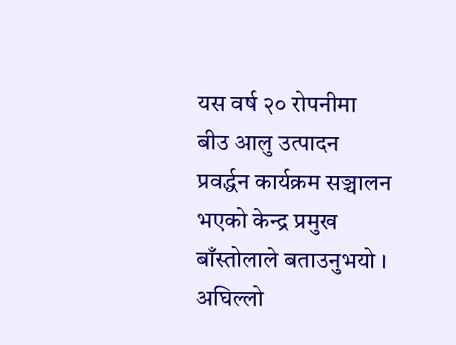यस वर्ष २० रोपनीमा बीउ आलु उत्पादन प्रवर्द्धन कार्यक्रम सञ्चालन भएको केन्द्र प्रमुख बाँस्तोलाले बताउनुभयो । अघिल्लो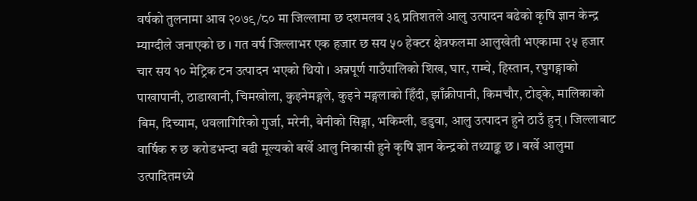वर्षको तुलनामा आव २०७९/८० मा जिल्लामा छ दशमलव ३६ प्रतिशतले आलु उत्पादन बढेको कृषि ज्ञान केन्द्र म्याग्दीले जनाएको छ । गत वर्ष जिल्लाभर एक हजार छ सय ५० हेक्टर क्षेत्रफलमा आलुखेती भएकामा २५ हजार चार सय १० मेट्रिक टन उत्पादन भएको थियो । अन्नपूर्ण गाउँपालिको शिख, घार, राम्चे, हिस्तान, रघुगङ्गाको पाखापानी, ठाडाखानी, चिमखोला, कुइनेमङ्गले, कुइने मङ्गलाको हिँदी, झाँक्रीपानी, किमचौर, टोड्के, मालिकाको बिम, दिच्याम, धवलागिरिको गुर्जा, मरेनी, बेनीको सिङ्गा, भकिम्ली, डडुवा, आलु उत्पादन हुने ठाउँ हुन् । जिल्लाबाट वार्षिक रु छ करोडभन्दा बढी मूल्यको बर्खे आलु निकासी हुने कृषि ज्ञान केन्द्रको तथ्याङ्क छ । बर्खे आलुमा उत्पादितमध्ये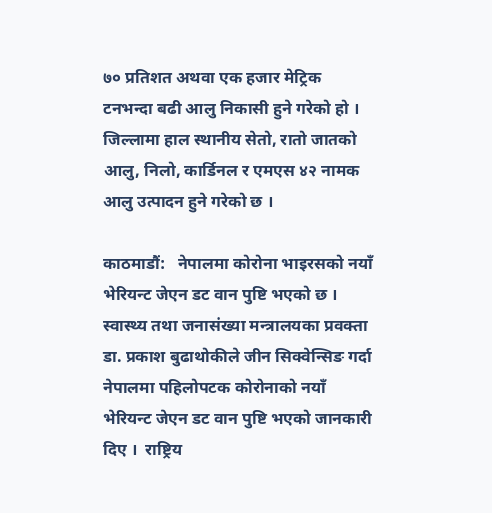७० प्रतिशत अथवा एक हजार मेट्रिक टनभन्दा बढी आलु निकासी हुने गरेको हो । जिल्लामा हाल स्थानीय सेतो, रातो जातको आलु, निलो, कार्डिनल र एमएस ४२ नामक आलु उत्पादन हुने गरेको छ ।

काठमाडौं:   नेपालमा कोरोना भाइरसको नयाँ भेरियन्ट जेएन डट वान पुष्टि भएको छ ।   स्वास्थ्य तथा जनासंख्या मन्त्रालयका प्रवक्ता डा. प्रकाश बुढाथोकीले जीन सिक्वेन्सिङ गर्दा नेपालमा पहिलोपटक कोरोनाको नयाँ भेरियन्ट जेएन डट वान पुष्टि भएको जानकारी दिए ।  राष्ट्रिय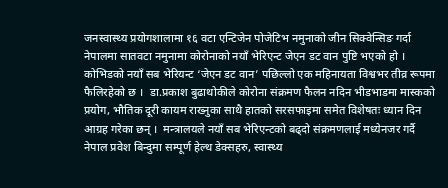जनस्वास्थ्य प्रयोगशालामा १६ वटा एन्टिजेन पोजेटिभ नमुनाको जीन सिक्वेन्सिङ गर्दा नेपालमा सातवटा नमुनामा कोरोनाको नयाँ भेरिएन्ट जेएन डट वान पुष्टि भएको हो ।  कोभिडको नयाँ सब भेरियन्ट ‘जेएन डट वान’ पछिल्लो एक महिनायता विश्वभर तीव्र रूपमा फैलिरहेको छ ।  डा.प्रकाश बुढाथोकीले कोरोना संक्रमण फैलन नदिन भीडभाडमा मास्कको प्रयोग, भौतिक दूरी कायम राख्नुका साथै हातको सरसफाइमा समेत विशेषतः ध्यान दिन आग्रह गरेका छन् ।  मन्त्रालयले नयाँ सब भेरिएन्टको बढ्दो संक्रमणलाई मध्येनजर गर्दै नेपाल प्रवेश बिन्दुमा सम्पूर्ण हेल्थ डेक्सहरु, स्वास्थ्य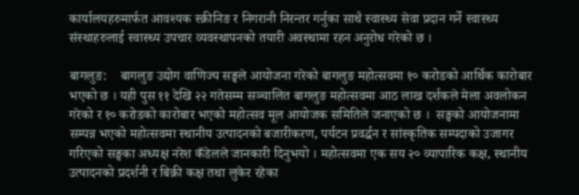कार्यालयहरुमार्फत आवश्यक स्क्रीनिङ र निगरानी निरन्तर गर्नुका साथै स्वास्थ्य सेवा प्रदान गर्ने स्वास्थ्य संस्थाहरुलाई स्वास्थ्य उपचार व्यवस्थापनको तयारी अवस्थामा रहन अनुरोध गरेको छ ।

बागलुङ:    बागलुङ उद्योग वाणिज्य सङ्घले आयोजना गरेको बागलुङ महोत्सवमा १० करोडको आर्थिक कारोबार भएको छ । यही पुस ११ देखि २२ गतेसम्म सञ्चालित बागलुङ महोत्सवमा आठ लाख दर्शकले मेला अवलोकन गरेको र १० करोडको कारोबार भएको महोत्सव मूल आयोजक समितिले जनाएको छ ।  सङ्घको आयोजनामा सम्पन्न भएको महोत्सवमा स्थानीय उत्पादनको बजारीकरण, पर्यटन प्रवर्द्धन र सांस्कृतिक सम्पदाको उजागर गरिएको सङ्घका अध्यक्ष नरेश कँडेलले जानकारी दिनुभयो । महोत्सवमा एक सय २० व्यापारिक कक्ष, स्थानीय उत्पादनको प्रदर्शनी र बिक्री कक्ष तथा लुकेर रहेका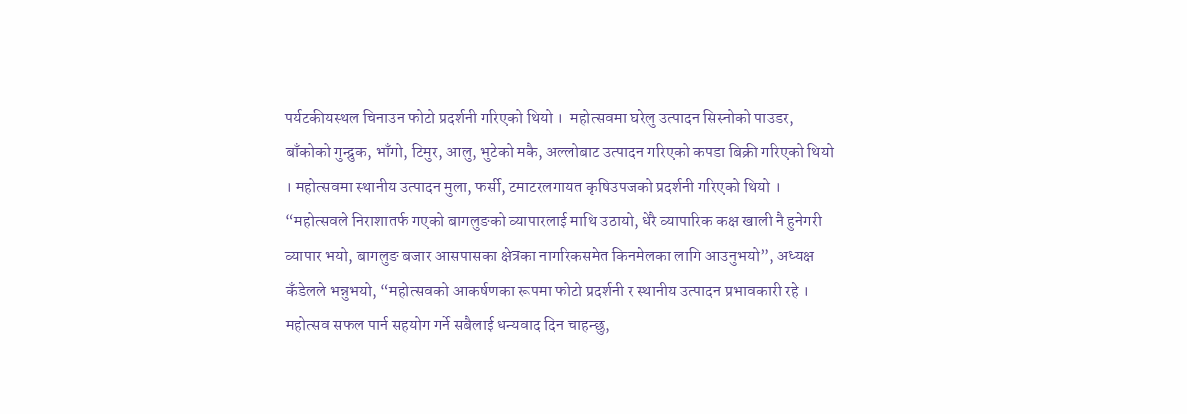पर्यटकीयस्थल चिनाउन फोटो प्रदर्शनी गरिएको थियो ।  महोत्सवमा घरेलु उत्पादन सिस्नोको पाउडर, बाँकोको गुन्द्रुक, भाँगो, टिमुर, आलु, भुटेको मकै, अल्लोबाट उत्पादन गरिएको कपडा बिक्री गरिएको थियो । महोत्सवमा स्थानीय उत्पादन मुला, फर्सी, टमाटरलगायत कृषिउपजको प्रदर्शनी गरिएको थियो । “महोत्सवले निराशातर्फ गएको बागलुङको व्यापारलाई माथि उठायो, धेरै व्यापारिक कक्ष खाली नै हुनेगरी व्यापार भयो, बागलुङ बजार आसपासका क्षेत्रका नागरिकसमेत किनमेलका लागि आउनुभयो”, अध्यक्ष कँडेलले भन्नुभयो, “महोत्सवको आकर्षणका रूपमा फोटो प्रदर्शनी र स्थानीय उत्पादन प्रभावकारी रहे । महोत्सव सफल पार्न सहयोग गर्ने सबैलाई धन्यवाद दिन चाहन्छु,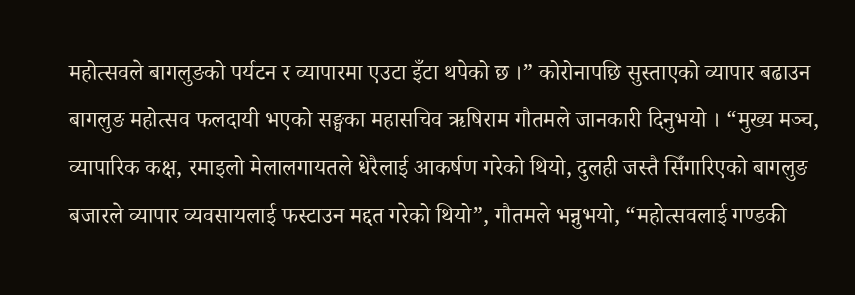महोत्सवले बागलुङको पर्यटन र व्यापारमा एउटा इँटा थपेको छ ।” कोरोनापछि सुस्ताएको व्यापार बढाउन बागलुङ महोत्सव फलदायी भएको सङ्घका महासचिव ऋषिराम गौतमले जानकारी दिनुभयो । “मुख्य मञ्च, व्यापारिक कक्ष, रमाइलो मेलालगायतले धेरैलाई आकर्षण गरेको थियो, दुलही जस्तै सिँगारिएको बागलुङ बजारले व्यापार व्यवसायलाई फस्टाउन मद्दत गरेको थियो”, गौतमले भन्नुभयो, “महोत्सवलाई गण्डकी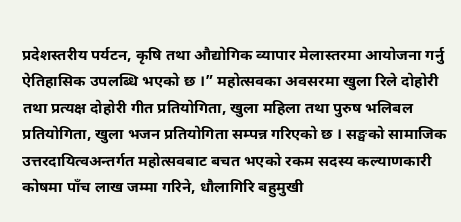प्रदेशस्तरीय पर्यटन, कृषि तथा औद्योगिक व्यापार मेलास्तरमा आयोजना गर्नु ऐतिहासिक उपलब्धि भएको छ ।” महोत्सवका अवसरमा खुला रिले दोहोरी तथा प्रत्यक्ष दोहोरी गीत प्रतियोगिता, खुला महिला तथा पुरुष भलिबल प्रतियोगिता, खुला भजन प्रतियोगिता सम्पन्न गरिएको छ । सङ्घको सामाजिक उत्तरदायित्वअन्तर्गत महोत्सवबाट बचत भएको रकम सदस्य कल्याणकारी कोषमा पाँच लाख जम्मा गरिने, धौलागिरि बहुमुखी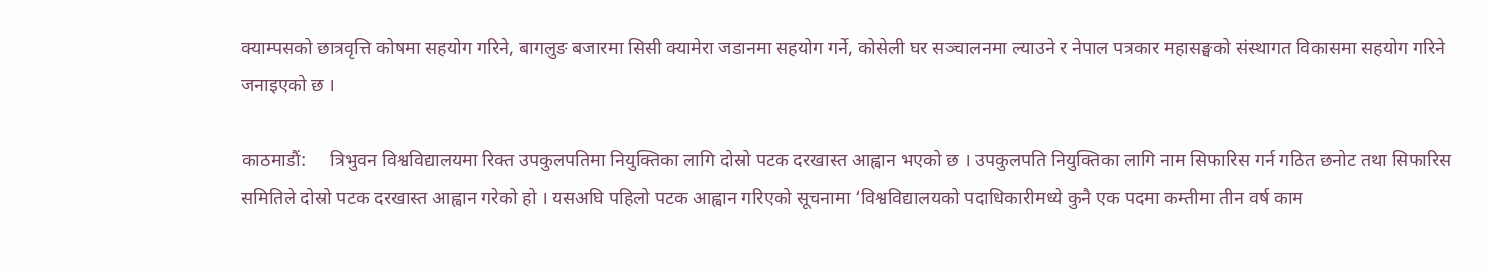क्याम्पसको छात्रवृत्ति कोषमा सहयोग गरिने, बागलुङ बजारमा सिसी क्यामेरा जडानमा सहयोग गर्ने, कोसेली घर सञ्चालनमा ल्याउने र नेपाल पत्रकार महासङ्घको संस्थागत विकासमा सहयोग गरिने जनाइएको छ ।

काठमाडौं:     त्रिभुवन विश्वविद्यालयमा रिक्त उपकुलपतिमा नियुक्तिका लागि दोस्रो पटक दरखास्त आह्वान भएको छ । उपकुलपति नियुक्तिका लागि नाम सिफारिस गर्न गठित छनोट तथा सिफारिस समितिले दोस्रो पटक दरखास्त आह्वान गरेको हो । यसअघि पहिलो पटक आह्वान गरिएको सूचनामा ‘विश्वविद्यालयको पदाधिकारीमध्ये कुनै एक पदमा कम्तीमा तीन वर्ष काम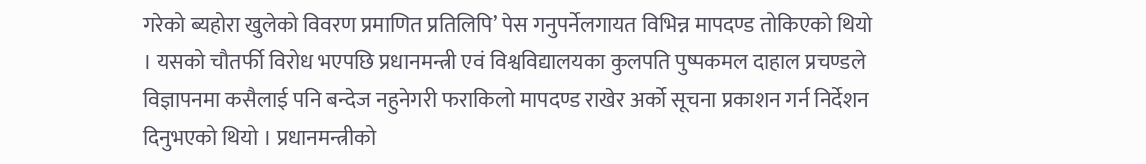गरेको ब्यहोरा खुलेको विवरण प्रमाणित प्रतिलिपि’ पेस गनुपर्नेलगायत विभिन्न मापदण्ड तोकिएको थियो । यसको चौतर्फी विरोध भएपछि प्रधानमन्त्री एवं विश्वविद्यालयका कुलपति पुष्पकमल दाहाल प्रचण्डले विज्ञापनमा कसैलाई पनि बन्देज नहुनेगरी फराकिलो मापदण्ड राखेर अर्को सूचना प्रकाशन गर्न निर्देशन दिनुभएको थियो । प्रधानमन्त्रीको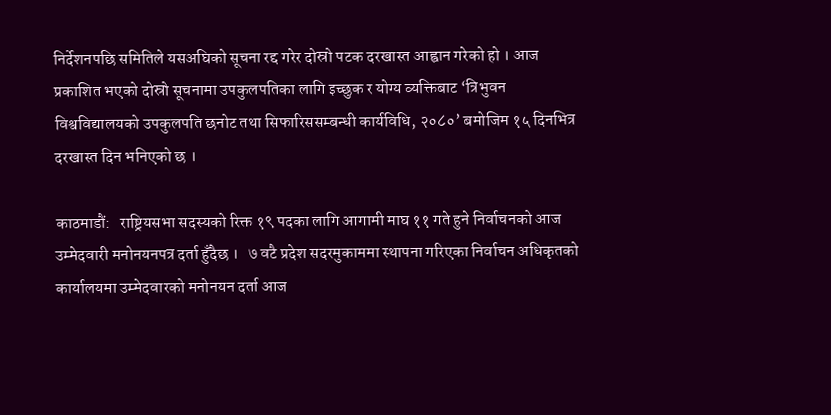निर्देशनपछि समितिले यसअघिको सूचना रद्द गरेर दोस्रो पटक दरखास्त आह्वान गरेको हो । आज प्रकाशित भएको दोस्रो सूचनामा उपकुलपतिका लागि इच्छुक र योग्य व्यक्तिबाट ‘त्रिभुवन विश्वविद्यालयको उपकुलपति छनोट तथा सिफारिससम्बन्धी कार्यविधि, २०८०’ बमोजिम १५ दिनभित्र दरखास्त दिन भनिएको छ ।

काठमाडौं:   राष्ट्रियसभा सदस्यको रिक्त १९ पदका लागि आगामी माघ ११ गते हुने निर्वाचनको आज उम्मेदवारी मनोनयनपत्र दर्ता हुँदैछ ।   ७ वटै प्रदेश सदरमुकाममा स्थापना गरिएका निर्वाचन अधिकृतको कार्यालयमा उम्मेदवारको मनोनयन दर्ता आज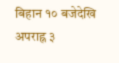बिहान १० बजेदेखि अपराह्न ३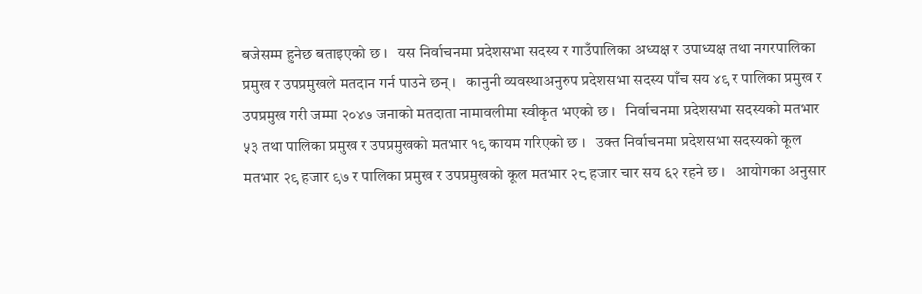बजेसम्म हुनेछ बताइएको छ ।   यस निर्वाचनमा प्रदेशसभा सदस्य र गाउँपालिका अध्यक्ष र उपाध्यक्ष तथा नगरपालिका प्रमुख र उपप्रमुखले मतदान गर्न पाउने छन् ।   कानुनी व्यवस्थाअनुरुप प्रदेशसभा सदस्य पाँच सय ४९ र पालिका प्रमुख र उपप्रमुख गरी जम्मा २०४७ जनाको मतदाता नामावलीमा स्वीकृत भएको छ ।   निर्वाचनमा प्रदेशसभा सदस्यको मतभार ५३ तथा पालिका प्रमुख र उपप्रमुखको मतभार १९ कायम गरिएको छ ।   उक्त निर्वाचनमा प्रदेशसभा सदस्यको कूल मतभार २९ हजार ९७ र पालिका प्रमुख र उपप्रमुखको कूल मतभार २८ हजार चार सय ६२ रहने छ ।   आयोगका अनुसार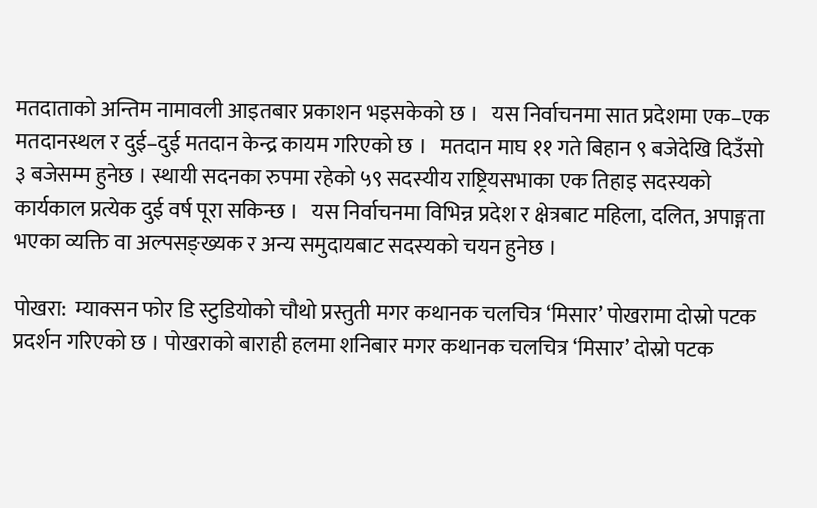मतदाताको अन्तिम नामावली आइतबार प्रकाशन भइसकेको छ ।   यस निर्वाचनमा सात प्रदेशमा एक–एक मतदानस्थल र दुई–दुई मतदान केन्द्र कायम गरिएको छ ।   मतदान माघ ११ गते बिहान ९ बजेदेखि दिउँसो ३ बजेसम्म हुनेछ । स्थायी सदनका रुपमा रहेको ५९ सदस्यीय राष्ट्रियसभाका एक तिहाइ सदस्यको कार्यकाल प्रत्येक दुई वर्ष पूरा सकिन्छ ।   यस निर्वाचनमा विभिन्न प्रदेश र क्षेत्रबाट महिला, दलित, अपाङ्गता भएका व्यक्ति वा अल्पसङ्ख्यक र अन्य समुदायबाट सदस्यको चयन हुनेछ ।

पोखरा:  म्याक्सन फोर डि स्टुडियोको चौथो प्रस्तुती मगर कथानक चलचित्र ‘मिसार’ पोखरामा दोस्रो पटक प्रदर्शन गरिएको छ । पोखराको बाराही हलमा शनिबार मगर कथानक चलचित्र ‘मिसार’ दोस्रो पटक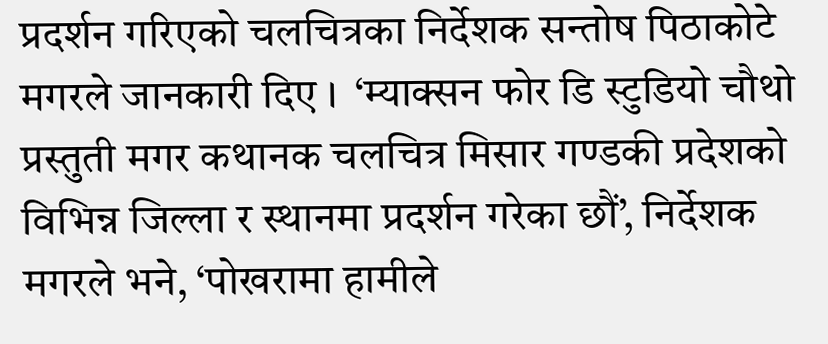प्रदर्शन गरिएको चलचित्रका निर्देशक सन्तोष पिठाकोटे मगरले जानकारी दिए ।  ‘म्याक्सन फोर डि स्टुडियो चौथो प्रस्तुती मगर कथानक चलचित्र मिसार गण्डकी प्रदेशको विभिन्न जिल्ला र स्थानमा प्रदर्शन गरेका छौं’, निर्देशक मगरले भने, ‘पोखरामा हामीले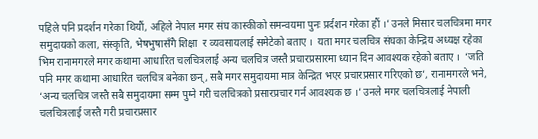पहिले पनि प्रदर्शन गरेका थियौं, अहिले नेपाल मगर संघ कास्कीको समन्वयमा पुनः प्रर्दशन गरेका हौं ।’ उनले मिसार चलचित्रमा मगर समुदायको कला, संस्कृति, भेषभुषासँगै शिक्षा  र व्यवसायलाई समेटेको बताए ।  यता मगर चलचित्र संघका केन्द्रिय अध्यक्ष रहेका भिम रानामगरले मगर कथामा आधारित चलचित्रलाई अन्य चलचित्र जस्तै प्रचारप्रसारमा ध्यान दिन आवश्यक रहेको बताए ।  ‘जति पनि मगर कथामा आधारित चलचित्र बनेका छन्, सबै मगर समुदायमा मात्र केन्द्रित भएर प्रचारप्रसार गरिएको छ’, रानामगरले भने, ‘अन्य चलचित्र जस्तै सबै समुदायमा सम्म पुग्ने गरी चलचित्रको प्रसारप्रचार गर्न आवश्यक छ ।’ उनले मगर चलचित्रलाई नेपाली चलचित्रलाई जस्तै गरी प्रचारप्रसार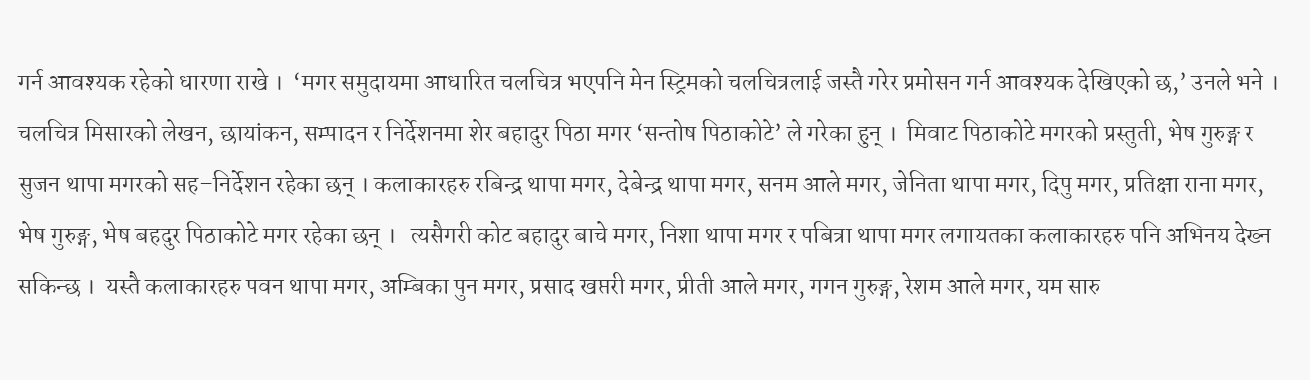गर्न आवश्यक रहेको धारणा राखे ।  ‘मगर समुदायमा आधारित चलचित्र भएपनि मेन स्ट्रिमको चलचित्रलाई जस्तै गरेर प्रमोसन गर्न आवश्यक देखिएको छ,’ उनले भने ।  चलचित्र मिसारको लेखन, छायांकन, सम्पादन र निर्देशनमा शेर बहादुर पिठा मगर ‘सन्तोष पिठाकोटे’ ले गरेका हुन् ।  मिवाट पिठाकोटे मगरको प्रस्तुती, भेष गुरुङ्ग र सुजन थापा मगरको सह–निर्देशन रहेका छन् । कलाकारहरु रबिन्द्र थापा मगर, देबेन्द्र थापा मगर, सनम आले मगर, जेनिता थापा मगर, दिपु मगर, प्रतिक्षा राना मगर, भेष गुरुङ्ग, भेष बहदुर पिठाकोटे मगर रहेका छन् ।   त्यसैगरी कोट बहादुर बाचे मगर, निशा थापा मगर र पबित्रा थापा मगर लगायतका कलाकारहरु पनि अभिनय देख्न सकिन्छ ।  यस्तै कलाकारहरु पवन थापा मगर, अम्बिका पुन मगर, प्रसाद खप्तरी मगर, प्रीती आले मगर, गगन गुरुङ्ग, रेशम आले मगर, यम सारु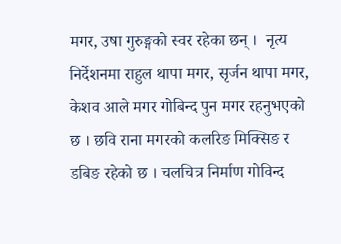मगर, उषा गुरुङ्गको स्वर रहेका छन् ।  नृत्य निर्देशनमा राहुल थापा मगर, सृर्जन थापा मगर, केशव आले मगर गोबिन्द पुन मगर रहनुभएको छ । छवि राना मगरको कलरिङ मिक्सिङ र डबिङ रहेको छ । चलचित्र निर्माण गोविन्द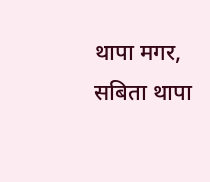थापा मगर, सबिता थापा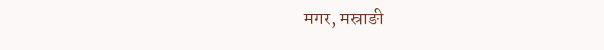मगर, मस्राङी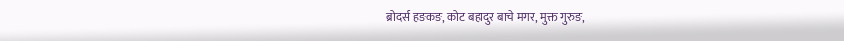ब्रोदर्स हङकङ, कोट बहादुर बाचे मगर, मुक्त गुरुङ,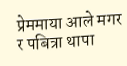प्रेममाया आले मगर र पबित्रा थापा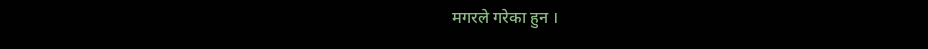मगरले गरेका हुन ।